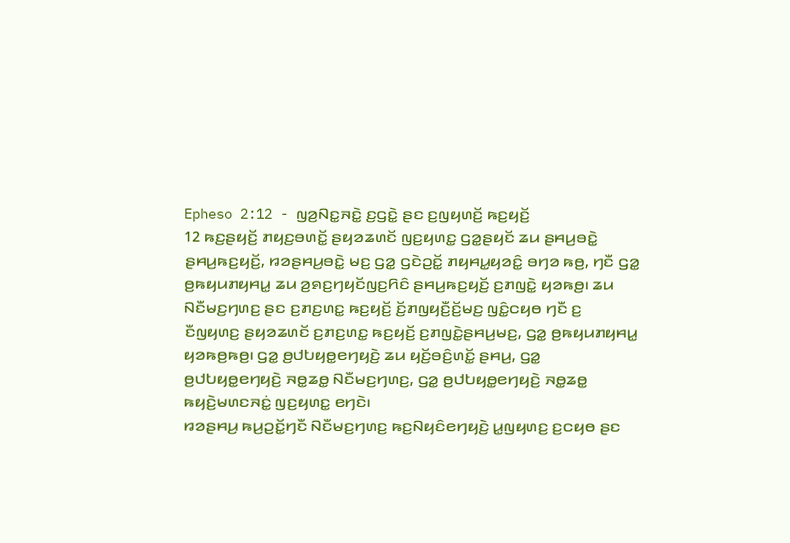Epheso 2:12 - ꤜꤤ꤬ꤡꤢ꤭ꤏꤢꤧ꤭ ꤢ꤬ꤞꤢꤧ꤭ ꤔꤢ ꤢ꤬ꤜꤟꤛꤢꤩ꤬ ꤒꤢ꤬ꤟꤢꤩ꤬
12 ꤒꤢ꤬ꤔꤟꤢꤩ꤬ ꤊꤟꤢ꤬ꤋꤛꤢꤩ꤭ ꤔꤟꤤꤘꤛꤢꤩ ꤜꤢ꤬ꤟꤛꤢ꤭ ꤞꤤ꤭ꤔꤟꤢꤩ ꤘꤣ ꤔꤌꤣ꤬ꤋꤢꤧ꤭ ꤔꤌꤣ꤬ꤒꤢ꤬ꤟꤢꤩ꤬, ꤙꤤꤔꤌꤣ꤬ꤋꤢꤧ꤭ ꤗꤢ꤬ ꤞꤤ꤭ ꤞꤢꤧꤑꤢꤩ꤭ ꤊꤟꤌꤣ꤭ꤟꤤꤢꤨ꤭ ꤋꤚꤤ ꤒꤥ꤬, ꤚꤢꤪ ꤞꤤ꤭ ꤥ꤬ꤒꤟꤣꤊꤟꤌꤣ꤭ ꤘꤣ ꤤ꤬ꤎꤢ꤬ꤚꤟꤢꤩꤜꤢ꤬ꤖꤢꤨ ꤔꤌꤣ꤬ꤒꤢ꤬ꤟꤢꤩ꤬ ꤢ꤬ꤊꤜꤢꤧ꤭ ꤟꤤꤒꤥ꤬꤯ ꤘꤣ ꤡꤢꤪꤗꤢ꤬ꤚꤛꤢ꤬ ꤔꤢ ꤢ꤬ꤊꤢ꤬ꤛꤢ꤭ ꤒꤢ꤬ꤟꤢꤩ꤬ ꤢꤩ꤬ꤊꤜꤟꤢꤪ꤬ꤢꤩ꤬ꤗꤢ꤬ ꤜꤢꤨ꤭ꤍꤟꤥ ꤚꤢꤪ ꤢ꤬ ꤢꤪꤜꤟꤛꤢ꤬ ꤔꤟꤤꤘꤛꤢꤩ ꤢ꤬ꤊꤢ꤬ꤛꤢ꤭ ꤒꤢ꤬ꤟꤢꤩ꤬ ꤢ꤬ꤊꤜꤢꤧ꤭ꤔꤌꤣ꤬ꤗꤢ꤬, ꤞꤤ꤭ ꤥ꤬ꤒꤟꤣꤊꤟꤌꤣ꤭ ꤟꤤꤒꤥ꤬ꤒꤥ꤬꤯ ꤞꤤ꤭ ꤥ꤬ꤓꤝꤟꤥ꤭ꤕꤚꤟꤢꤧ꤬ ꤘꤣ ꤟꤢꤩ꤬ꤋꤢꤨ꤬ꤛꤢꤩ꤭ ꤔꤌꤣ꤬, ꤞꤤ꤭ ꤥ꤬ꤓꤝꤟꤥ꤭ꤕꤚꤟꤢꤧ꤬ ꤏꤥ꤭ꤘꤥ꤭ ꤡꤢꤪꤗꤢ꤬ꤚꤛꤢ꤬, ꤞꤤ꤭ ꤥ꤬ꤓꤝꤟꤥ꤭ꤕꤚꤟꤢꤧ꤬ ꤏꤥ꤭ꤘꤥ꤭ ꤒꤟꤢꤧ꤬ꤗꤛꤢꤏꤢꤦ꤭ ꤜꤢ꤬ꤟꤛꤢ꤭ ꤕꤚꤢꤧ꤯
ꤙꤤꤔꤌꤣ꤬ ꤒꤣ꤬ꤑꤢꤩ꤭ꤚꤢꤪ ꤡꤢꤪꤗꤢ꤬ꤚꤛꤢ꤬ ꤒꤢ꤬ꤡꤟꤢꤨꤕꤚꤟꤢꤧ꤬ ꤣ꤭ꤜꤟꤛꤢ꤬ ꤢ꤬ꤍꤟꤥ ꤔꤢ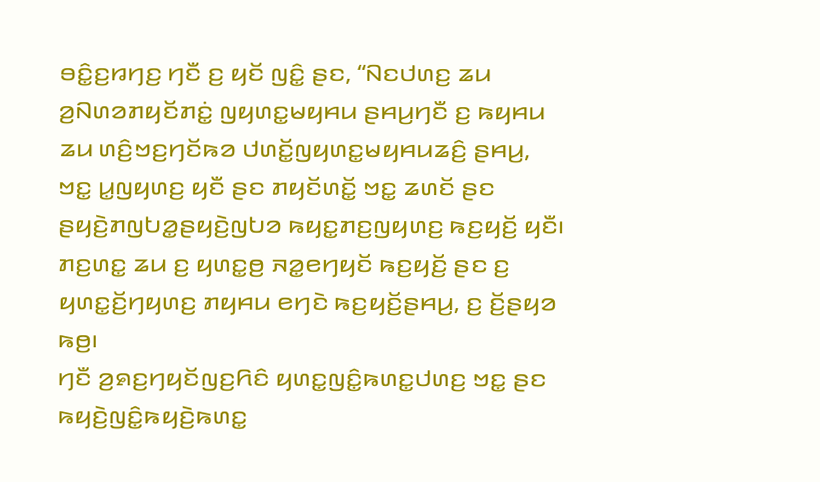ꤋꤢꤨ꤭ꤢ꤬ꤙꤚꤢ꤬ ꤚꤢꤪ ꤢ꤬ ꤟꤢꤩ ꤜꤢꤨ꤭ ꤔꤢ, “ꤡꤢꤓꤛꤢ꤬ ꤘꤣ ꤤ꤬ꤡꤛꤤꤊꤟꤢꤩꤊꤢꤦ꤭ ꤜꤟꤛꤢ꤭ꤗꤟꤌꤣ ꤔꤌꤣ꤬ꤚꤢꤪ ꤢ꤬ ꤒꤟꤌꤣ ꤘꤣ ꤛꤢꤨ꤬ꤠꤢ꤬ꤚꤢꤩꤒꤤ ꤓꤛꤢꤩ꤭ꤜꤟꤛꤢ꤭ꤗꤟꤌꤣꤘꤢꤨ꤬ ꤔꤌꤣ꤬, ꤠꤢ꤭ ꤣ꤭ꤜꤟꤛꤢ꤬ ꤟꤢꤪ ꤔꤢ ꤊꤟꤢꤩꤛꤢꤩ꤭ ꤠꤢ꤭ ꤘꤛꤢꤩ ꤔꤢ ꤔꤟꤢꤧ꤬ꤊꤜꤝꤤ꤭ꤔꤟꤢꤧ꤬ꤜꤝꤤ ꤒꤟꤢ꤭ꤊꤢ꤬ꤜꤟꤛꤢ꤬ ꤒꤢ꤬ꤟꤢꤩ꤬ ꤟꤢꤪ꤯
ꤊꤢ꤬ꤛꤢ꤭ ꤘꤣ ꤢ꤬ ꤟꤛꤢ꤭ꤥ꤬ ꤏꤤ꤭ꤕꤚꤟꤢꤩ ꤒꤢ꤬ꤟꤢꤩ꤬ ꤔꤢ ꤢ꤬ ꤟꤛꤢ꤭ꤢꤩ꤬ꤚꤟꤛꤢ꤬ ꤊꤟꤌꤣ ꤕꤚꤢꤧ ꤒꤢ꤬ꤟꤢꤩ꤬ꤔꤌꤣ꤬, ꤢ꤬ ꤢꤩ꤬ꤔꤟꤤ ꤒꤥ꤬꤯
ꤚꤢꤪ ꤤ꤬ꤎꤢ꤬ꤚꤟꤢꤩꤜꤢ꤬ꤖꤢꤨ ꤟꤛꤢ꤭ꤜꤢꤨ꤭ꤒꤛꤢ꤭ꤓꤛꤢ꤬ ꤠꤢ꤭ ꤔꤢ ꤒꤟꤢꤧ꤬ꤜꤢꤨ꤭ꤒꤟꤢꤧ꤬ꤒꤛꤢ꤭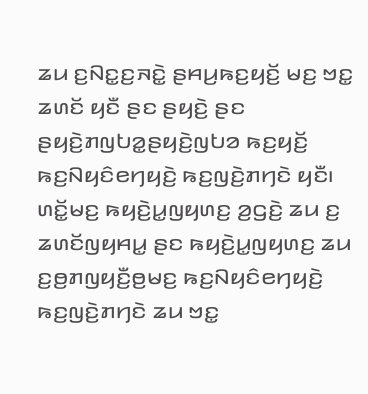ꤘꤣ ꤢ꤬ꤡꤢ꤭ꤢ꤬ꤏꤢꤧ꤭ ꤔꤌꤣ꤬ꤒꤢ꤬ꤟꤢꤩ꤬ ꤗꤢ꤬ ꤠꤢ꤭ ꤘꤛꤢꤩ ꤟꤢꤪ ꤔꤢ ꤔꤟꤢꤧ꤬ ꤔꤢ ꤔꤟꤢꤧ꤬ꤊꤜꤝꤤ꤭ꤔꤟꤢꤧ꤬ꤜꤝꤤ ꤒꤢ꤬ꤟꤢꤩ꤬ ꤒꤢ꤬ꤡꤟꤢꤨꤕꤚꤟꤢꤧ꤬ ꤒꤢ꤬ꤜꤢꤧ꤬ꤊꤚꤢꤧ ꤟꤢꤪ꤯ ꤛꤢꤩ꤭ꤗꤢ꤬ ꤒꤟꤢꤧ꤬ꤣ꤭ꤜꤟꤛꤢ꤬ ꤤ꤬ꤞꤢꤧ꤬ ꤘꤣ ꤢ꤬ ꤘꤛꤢꤩꤜꤟꤌꤣ꤭ ꤔꤢ ꤒꤟꤢꤧ꤬ꤣ꤭ꤜꤟꤛꤢ꤬ ꤘꤣ ꤢ꤬ꤥ꤬ꤊꤜꤟꤢꤪ꤬ꤥ꤬ꤗꤢ꤬ ꤒꤢ꤬ꤡꤟꤢꤨꤕꤚꤟꤢꤧ꤬ ꤒꤢ꤬ꤜꤢꤧ꤬ꤊꤚꤢꤧ ꤘꤣ ꤠꤢ꤭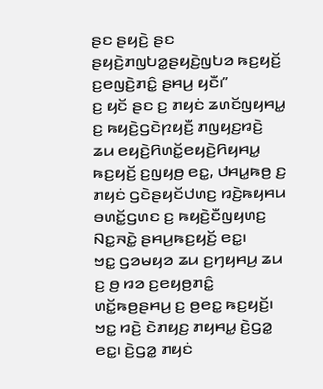ꤔꤢ ꤔꤟꤢꤧ꤬ ꤔꤢ ꤔꤟꤢꤧ꤬ꤊꤜꤝꤤ꤭ꤔꤟꤢꤧ꤬ꤜꤝꤤ ꤒꤢ꤬ꤟꤢꤩ꤬ ꤢ꤬ꤕꤜꤢꤧ꤬ꤊꤢꤨ꤭ ꤔꤌꤣ꤬ ꤟꤢꤪ꤯”
ꤢ꤬ ꤟꤢꤩ ꤔꤢ ꤢ꤬ ꤊꤟꤢꤦ ꤘꤛꤢꤩꤜꤟꤌꤣ꤭ ꤢ꤬ ꤒꤟꤢꤧ꤬ꤞꤢꤧꤐꤟꤢꤪ꤬ ꤊꤜꤟꤢ꤬ꤙꤢꤧ꤬ ꤘꤣ ꤕꤟꤢꤧ꤬ꤖꤛꤢꤩ꤭ꤕꤟꤢꤧ꤬ꤖꤟꤌꤣ꤭ ꤒꤢ꤬ꤟꤢꤩ꤬ ꤢ꤬ꤜꤟꤥ꤬ ꤕꤢ꤭, ꤓꤌꤣ꤭ꤒꤥ꤬ ꤢ꤬ ꤊꤟꤢꤦ ꤞꤢꤧꤔꤟꤢꤩꤓꤛꤢ꤬ ꤙꤢꤧ꤬ꤒꤟꤌꤣ ꤋꤛꤢꤩ꤭ꤞꤛꤢ ꤢ꤬ ꤒꤟꤢꤧ꤬ꤢꤪꤜꤟꤛꤢ꤬ ꤡꤢ꤭ꤏꤢꤧ꤭ ꤔꤌꤣ꤬ꤒꤢ꤬ꤟꤢꤩ꤬ ꤕꤢ꤭꤯
ꤠꤢ꤭ ꤞꤤꤗꤟꤤ ꤘꤣ ꤢ꤬ꤚꤟꤌꤣ꤬ ꤘꤣ ꤢ꤬ ꤥ꤬ ꤙꤤ ꤢ꤬ꤕꤟꤥ꤬ꤊꤢꤨ꤭ ꤛꤢꤩ꤭ꤒꤥ꤬ꤔꤌꤣ꤬ ꤢ꤬ ꤥ꤬ꤕꤢ꤭ ꤒꤢ꤬ꤟꤢꤩ꤬꤯ ꤠꤢ꤭ ꤙꤢꤧ꤬ ꤢꤧꤊꤟꤢ꤬ ꤊꤟꤌꤣ꤭ ꤢꤧ꤬ꤞꤤ꤭ ꤕꤢ꤭꤯ ꤢꤧ꤬ꤞꤤ꤭ ꤊꤟꤢꤦ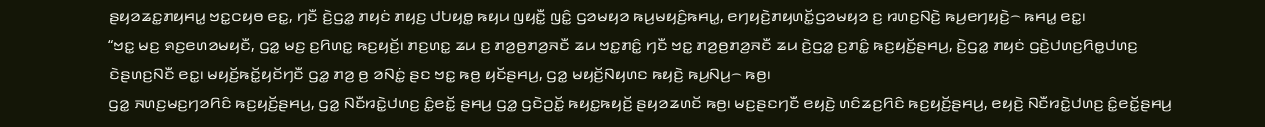ꤔꤟꤤꤘꤢ꤭ꤊꤟꤌꤣ꤭ ꤠꤢ꤭ꤍꤟꤥ ꤕꤢ꤭, ꤚꤢꤪ ꤢꤧ꤬ꤞꤤ꤭ ꤊꤟꤢꤦ ꤊꤟꤢ꤬ ꤓꤝꤟꤥ꤭ ꤒꤟꤣ ꤜꤟꤢꤪ꤭ ꤜꤢꤨ꤭ ꤞꤤꤗꤟꤤ ꤒꤣ꤬ꤗꤟꤢꤨ꤬ꤒꤌꤣ꤭, ꤕꤚꤟꤢꤧ꤬ꤊꤟꤛꤢꤩ꤭ꤞꤤꤗꤟꤤ ꤢ꤬ ꤙꤛꤢ꤬ꤡꤢꤧ꤬ ꤒꤣ꤬ꤕꤚꤟꤢꤧ꤬꤮ ꤒꤌꤣ꤭ ꤕꤢ꤭꤯
“ꤠꤢ꤭ ꤗꤢ꤬ ꤎꤢ꤬ꤕꤛꤤꤗꤟꤢꤪ, ꤞꤤ꤭ ꤗꤢ꤬ ꤢ꤬ꤖꤛꤢ꤭ ꤒꤢ꤬ꤟꤢꤩ꤬꤯ ꤊꤢ꤬ꤛꤢ꤭ ꤘꤣ ꤢ꤬ ꤊꤤ꤬ꤥ꤬ꤊꤤ꤬ꤏꤢꤪ ꤘꤣ ꤠꤢ꤭ꤊꤢꤨ꤭ ꤚꤢꤪ ꤠꤢ꤭ ꤊꤤ꤬ꤥ꤬ꤊꤤ꤬ꤏꤢꤪ ꤘꤣ ꤢꤧ꤬ꤞꤤ꤭ ꤢ꤬ꤊꤢꤨ꤭ ꤒꤢ꤬ꤟꤢꤩ꤬ꤔꤌꤣ꤬, ꤢꤧ꤬ꤞꤤ꤭ ꤊꤟꤢꤦ ꤞꤢꤧ꤬ꤓꤛꤢ꤬ꤖꤥ꤭ꤓꤛꤢ꤬ ꤢꤧꤔꤛꤢ꤬ꤡꤢꤪ ꤕꤢ꤭꤯ ꤗꤟꤢꤩ꤬ꤒꤢꤩ꤭ꤟꤢꤩꤚꤢꤪ ꤞꤤ꤭ ꤊꤤ꤬ ꤥ꤬ ꤤꤡꤢꤦ꤭ ꤔꤢ ꤠꤢ꤭ ꤒꤥ꤬ ꤟꤢꤩꤔꤌꤣ꤬, ꤞꤤ꤭ ꤗꤟꤢꤩ꤬ꤡꤟꤛꤢ ꤒꤟꤢꤧ꤬ ꤒꤣ꤬ꤡꤣ꤬꤮ ꤒꤥ꤬꤯
ꤞꤤ꤭ ꤏꤛꤢ꤬ꤗꤢ꤬ꤚꤤꤖꤢꤨ ꤒꤢ꤬ꤟꤢꤩ꤬ꤔꤌꤣ꤬, ꤞꤤ꤭ ꤡꤢꤪꤙꤢꤧ꤭ꤓꤛꤢ꤬ ꤢꤨ꤭ꤕꤢꤩ꤭ ꤔꤌꤣ꤬ ꤞꤤ꤭ ꤞꤢꤧꤑꤢꤩ꤭ ꤒꤟꤢ꤭ꤒꤟꤢꤩ꤬ ꤔꤟꤤꤘꤛꤢꤩ ꤒꤥ꤬꤯ ꤗꤢ꤬ꤔꤢꤚꤢꤪ ꤕꤟꤢꤧ꤬ ꤛꤢꤨꤘꤢ꤬ꤖꤢꤨ ꤒꤢ꤬ꤟꤢꤩ꤬ꤔꤌꤣ꤬, ꤕꤟꤢꤧ꤬ ꤡꤢꤪꤙꤢꤧ꤭ꤓꤛꤢ꤬ ꤢꤨ꤭ꤕꤢꤩ꤭ꤔꤌꤣ꤬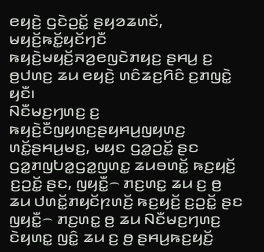ꤕꤟꤢꤧ꤬ ꤞꤢꤧꤑꤢꤩ꤭ ꤔꤟꤤꤘꤛꤢꤩ, ꤗꤟꤢꤩ꤬ꤒꤢꤩ꤭ꤟꤢꤩꤚꤢꤪ ꤒꤟꤢꤧ꤬ꤗꤟꤢꤩ꤬ꤏꤤ꤬ꤕꤜꤢꤧꤊꤟꤢ꤬ ꤔꤌꤣ꤬ ꤢ꤬ ꤥ꤬ꤓꤛꤢ꤬ ꤘꤣ ꤕꤟꤢꤧ꤬ ꤛꤢꤨꤘꤢ꤬ꤖꤢꤨ ꤢ꤬ꤊꤜꤢꤧ꤭ ꤟꤢꤪ꤯
ꤡꤢꤪꤗꤢ꤬ꤚꤛꤢ꤬ ꤢ꤬ ꤒꤟꤢꤧ꤬ꤢꤪꤜꤟꤛꤢ꤬ꤔꤟꤌꤣ꤬ꤜꤟꤛꤢ꤬ ꤛꤢꤩ꤭ꤔꤌꤣ꤬ꤗꤢ꤬, ꤗꤟꤢ ꤞꤤ꤭ꤑꤢꤩ꤭ ꤔꤢ ꤞꤤ꤭ꤊꤜꤝꤤ꤭ꤞꤤ꤭ꤜꤛꤢ꤭ ꤘꤣꤋꤛꤢꤩ꤭ ꤒꤢ꤬ꤟꤢꤩ꤬ ꤢ꤬ꤑꤢꤩ꤭ ꤔꤢ, ꤜꤟꤢꤪ꤭꤮ ꤊꤢ꤬ꤛꤢ꤭ ꤘꤣ ꤢ꤬ ꤥ꤬ ꤘꤣ ꤓꤛꤢꤩ꤭ꤊꤟꤢꤩꤐꤛꤢꤩ꤬ ꤒꤢ꤬ꤟꤢꤩ꤬ ꤢ꤬ꤑꤢꤩ꤭ ꤔꤢ ꤜꤟꤢꤪ꤭꤮ ꤊꤢ꤬ꤛꤢ꤭ ꤥ꤬ ꤘꤣ ꤡꤢꤪꤗꤢ꤬ꤚꤛꤢ꤬ ꤢꤧꤟꤛꤢ꤭ ꤜꤢꤨ꤭ ꤘꤣ ꤢ꤬ ꤥ꤬ ꤔꤌꤣ꤬ꤒꤢ꤬ꤟꤢꤩ꤬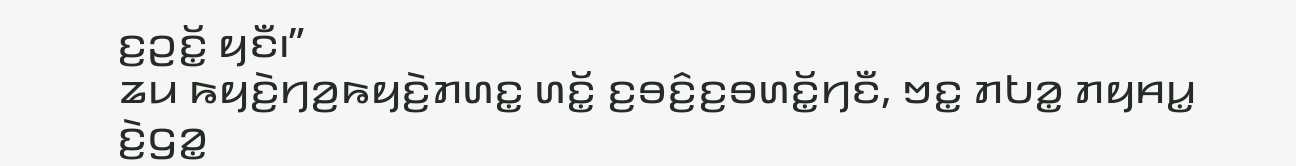ꤢ꤬ꤑꤢꤩ꤭ ꤟꤢꤪ꤯”
ꤘꤣ ꤒꤟꤢꤧ꤬ꤚꤤ꤬ꤒꤟꤢꤧ꤬ꤊꤛꤢ꤭ ꤛꤢꤩ꤭ ꤢ꤬ꤋꤢꤨ꤬ꤢ꤬ꤋꤛꤢꤩ꤭ꤚꤢꤪ, ꤠꤢ꤭ ꤊꤝꤤ꤭ ꤊꤟꤌꤣ꤭ ꤢꤧ꤬ꤞꤤ꤭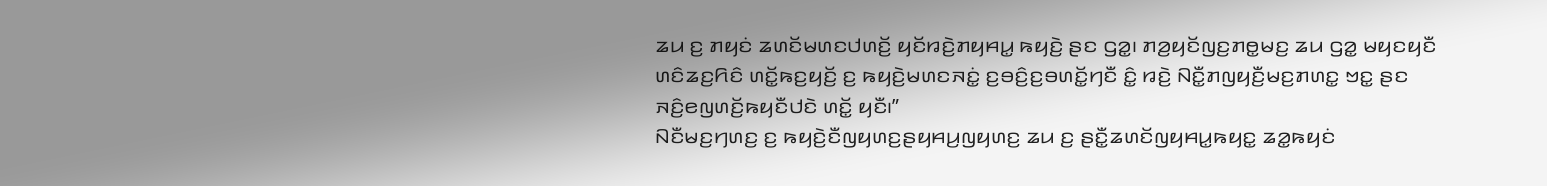ꤘꤣ ꤢ꤬ ꤊꤟꤢꤦ ꤘꤛꤢꤩꤗꤛꤢꤓꤛꤢꤩ꤬ ꤟꤢꤩꤙꤢꤧ꤬ꤊꤟꤌꤣ꤭ ꤒꤟꤢꤧ꤬ ꤔꤢ ꤞꤤ꤭꤯ ꤊꤤ꤬ꤟꤢꤩꤜꤢ꤬ꤊꤥ꤭ꤗꤢ꤬ ꤘꤣ ꤞꤤ꤭ ꤗꤟꤢꤟꤢꤪ ꤛꤢꤨꤘꤢ꤬ꤖꤢꤨ ꤛꤢꤩ꤭ꤒꤢ꤬ꤟꤢꤩ꤬ ꤢ꤬ ꤒꤟꤢꤧ꤬ꤗꤛꤢꤏꤢꤦ꤭ ꤢ꤬ꤋꤢꤨ꤬ꤢ꤬ꤋꤛꤢꤩ꤭ꤚꤢꤪ ꤢꤨ꤭ ꤙꤢꤧ꤬ ꤡꤢꤪ꤭ꤊꤜꤟꤢꤪ꤬ꤗꤢ꤬ꤊꤛꤢ꤭ ꤠꤢ꤭ ꤔꤢ ꤏꤢꤨ꤬ꤕꤜꤛꤢꤩ꤬ꤒꤟꤢꤪꤓꤢꤧ ꤛꤢꤩ꤭ ꤟꤢꤪ꤯”
ꤡꤢꤪꤗꤢ꤬ꤚꤛꤢ꤬ ꤢ꤬ ꤒꤟꤢꤧ꤬ꤢꤪꤜꤟꤛꤢ꤬ꤔꤟꤌꤣ꤬ꤜꤟꤛꤢ꤬ ꤘꤣ ꤢ꤬ ꤔꤢꤪ꤭ꤘꤛꤢꤩꤜꤟꤌꤣ꤭ꤒꤟꤢ꤭ ꤘꤤ꤭ꤒꤟꤢꤦ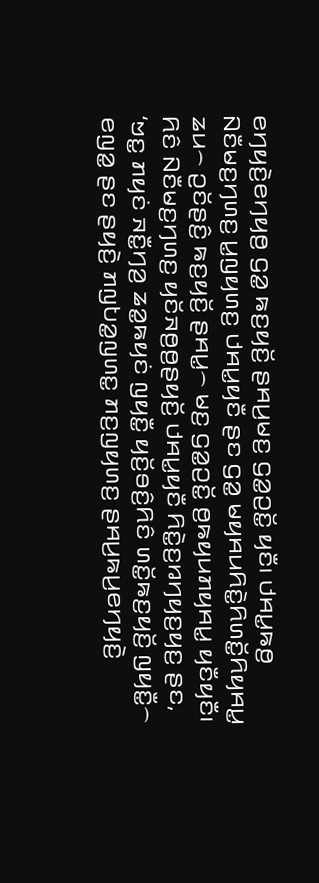ꤕꤚꤟꤢꤧ꤬ꤕꤚꤟꤥ꤬ ꤞꤤ꤭ ꤒꤢ꤬ꤟꤢꤩ꤬ ꤔꤌꤣ꤬ꤗꤢ꤬ ꤞꤤ꤭ꤑꤢꤩ꤭ ꤟꤢꤪ꤯ ꤓꤌꤣ꤭ꤒꤥ꤬ ꤡꤢꤪꤗꤢ꤬ꤚꤛꤢ꤬ ꤣ꤭ꤜꤟꤛꤢ꤬ ꤓꤌꤣ꤭ꤟꤢꤪ ꤔꤢ ꤞꤤ꤭ ꤗꤟꤌꤣꤖꤢꤧ꤭ꤖꤛꤢꤩ꤭ꤖꤟꤌꤣ꤭ ꤘꤣ꤮ ꤑꤢꤩꤔꤢꤨ꤬ ꤒꤢ꤬ꤟꤢꤩ꤬ ꤔꤌꤣ꤭꤮ ꤗꤢ꤬ ꤞꤤ꤭ꤑꤢꤩ꤭ ꤥ꤬ꤒꤟꤣꤊꤟꤌꤣ꤭ ꤟꤢꤪꤟꤢꤪ꤯ ꤖꤢꤨ ꤡꤢꤪꤗꤢ꤬ꤚꤛꤢ꤬ ꤟꤢꤩꤏꤥ꤬ꤥ꤬ꤔꤟꤢꤩ꤬ ꤓꤌꤣ꤭ꤟꤢꤪ ꤖꤢꤧ꤭ꤢ꤬ꤙꤚꤟꤢ꤬ꤟꤢ꤬ ꤔꤢ, ‘ꤠꤢ꤭ ꤊꤟꤢꤦ ꤏꤢꤪ꤭ꤚꤤ꤬ ꤘꤤ꤭ꤒꤟꤢꤦ ꤜꤟꤢꤪ꤭ ꤟꤢꤩ꤬ꤋꤢꤨ꤬ꤖꤢꤨ ꤛꤢꤩ꤭ꤒꤢ꤬ꤟꤢꤩ꤬ ꤜꤟꤢꤪ꤭꤮ ꤕꤜꤤ꤭ ꤔꤢ ꤔꤟꤢꤧ꤬ ꤊꤜꤝꤤ꤭ꤜꤛꤢ꤭ ꤊꤢ꤬ꤜꤟꤛꤢ꤬ ꤔꤌꤣ꤬ꤒꤣ꤬ꤕꤚꤟꤢꤧ꤬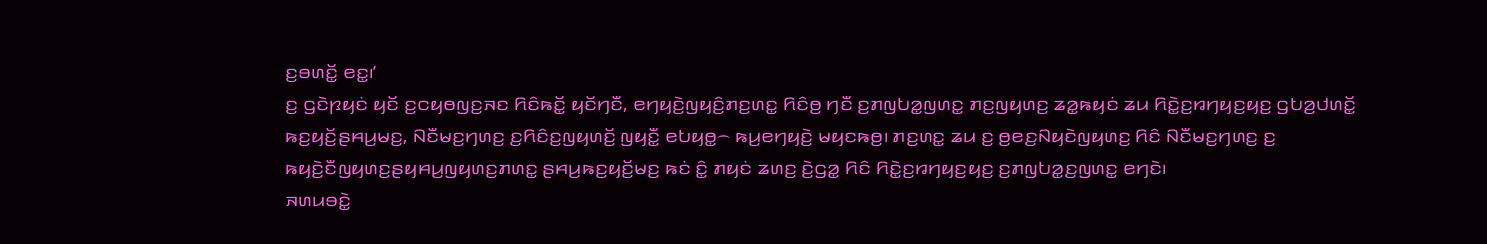ꤢ꤬ꤋꤛꤢꤩ꤭ ꤕꤢ꤭꤯’
ꤢ꤬ ꤞꤢꤧꤐꤟꤢꤦ ꤟꤢꤩ ꤢ꤬ꤍꤟꤥꤜꤢ꤬ꤏꤢ ꤖꤢꤨꤒꤢꤩ꤭ ꤟꤢꤩꤚꤢꤪ, ꤕꤚꤟꤢꤧ꤬ꤜꤟꤢꤨ꤬ꤊꤢ꤬ꤛꤢ꤭ ꤖꤢꤨꤥ꤬ ꤚꤢꤪ ꤢ꤬ꤊꤜꤝꤤ꤭ꤜꤛꤢ꤭ ꤊꤢ꤬ꤜꤟꤛꤢ꤬ ꤘꤤ꤭ꤒꤟꤢꤦ ꤘꤣ ꤖꤢꤧ꤭ꤢ꤬ꤙꤚꤟꤢ꤬ꤟꤢ꤬ ꤞꤝꤤ꤬ꤓꤛꤢꤩ꤭ ꤒꤢ꤬ꤟꤢꤩ꤬ꤔꤌꤣ꤬ꤗꤢ꤬, ꤡꤢꤪꤗꤢ꤬ꤚꤛꤢ꤬ ꤢ꤬ꤖꤢꤨꤢ꤬ꤜꤟꤛꤢꤩ꤬ ꤜꤟꤢꤪ꤭ ꤕꤝꤟꤥ꤭꤮ ꤒꤣ꤬ꤕꤚꤟꤢꤧ꤬ ꤗꤟꤢꤒꤥ꤬꤯ ꤊꤢ꤬ꤛꤢ꤭ ꤘꤣ ꤢ꤬ ꤥ꤬ꤕꤢ꤬ꤡꤟꤢꤧꤜꤟꤛꤢ꤬ ꤖꤢꤨ ꤡꤢꤪꤗꤢ꤬ꤚꤛꤢ꤬ ꤢ꤬ ꤒꤟꤢꤧ꤬ꤢꤪꤜꤟꤛꤢ꤬ꤔꤟꤌꤣ꤬ꤜꤟꤛꤢ꤬ꤊꤛꤢ꤭ ꤔꤌꤣ꤬ꤒꤢ꤬ꤟꤢꤩ꤬ꤗꤢ꤬ ꤒꤢꤦ ꤢꤨ꤭ ꤊꤟꤢꤦ ꤘꤛꤢ꤬ ꤢꤧ꤬ꤞꤤ꤭ ꤖꤢꤨ ꤖꤢꤧ꤭ꤢ꤬ꤙꤚꤟꤢ꤬ꤟꤢ꤬ ꤢ꤬ꤊꤜꤝꤤ꤭ꤢ꤬ꤜꤛꤢ꤭ ꤕꤚꤢꤧ꤯
ꤏꤛꤣꤋꤢꤧ꤭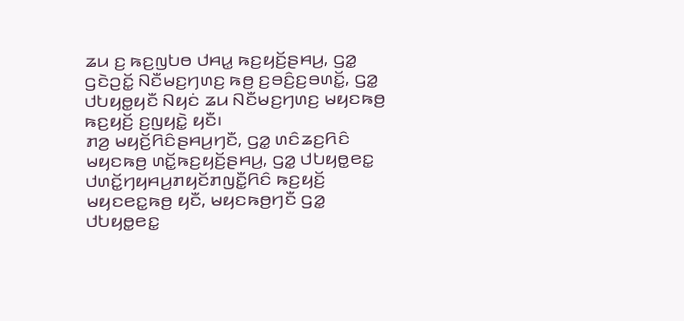ꤘꤣ ꤢ꤬ ꤒꤢ꤬ꤜꤝꤥ ꤓꤌꤣ꤭ ꤒꤢ꤬ꤟꤢꤩ꤬ꤔꤌꤣ꤬, ꤞꤤ꤭ ꤞꤢꤧꤑꤢꤩ꤭ ꤡꤢꤪꤗꤢ꤬ꤚꤛꤢ꤬ ꤒꤥ꤬ ꤢ꤬ꤋꤢꤨ꤬ꤢ꤬ꤋꤛꤢꤩ꤭, ꤞꤤ꤭ ꤓꤝꤟꤥ꤭ꤟꤢꤪ ꤡꤟꤢꤦ ꤘꤣ ꤡꤢꤪꤗꤢ꤬ꤚꤛꤢ꤬ ꤗꤟꤢꤒꤥ꤬ ꤒꤢ꤬ꤟꤢꤩ꤬ ꤢ꤬ꤜꤟꤢꤧ꤭ ꤟꤢꤪ꤯
ꤊꤤ꤬ ꤗꤟꤢꤩ꤬ꤖꤢꤨꤔꤌꤣ꤬ꤚꤢꤪ, ꤞꤤ꤭ ꤛꤢꤨꤘꤢ꤬ꤖꤢꤨ ꤗꤟꤢꤒꤥ꤬ ꤛꤢꤩ꤭ꤒꤢ꤬ꤟꤢꤩ꤬ꤔꤌꤣ꤬, ꤞꤤ꤭ ꤓꤝꤟꤥ꤭ꤕꤢ꤭ ꤓꤛꤢꤩ꤭ꤚꤟꤌꤣ꤬ꤊꤟꤢꤩꤊꤜꤢꤪ꤭ꤖꤢꤨ ꤒꤢ꤬ꤟꤢꤩ꤬ ꤗꤟꤢꤕꤢ꤭ꤒꤥ꤬ ꤟꤢꤪ, ꤗꤟꤢꤒꤥ꤬ꤚꤢꤪ ꤞꤤ꤭ ꤓꤝꤟꤥ꤭ꤕꤢ꤭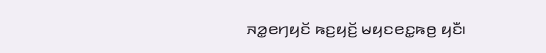ꤏꤤ꤭ꤕꤚꤟꤢꤩ ꤒꤢ꤬ꤟꤢꤩ꤬ ꤗꤟꤢꤕꤢ꤭ꤒꤥ꤬ ꤟꤢꤪ꤯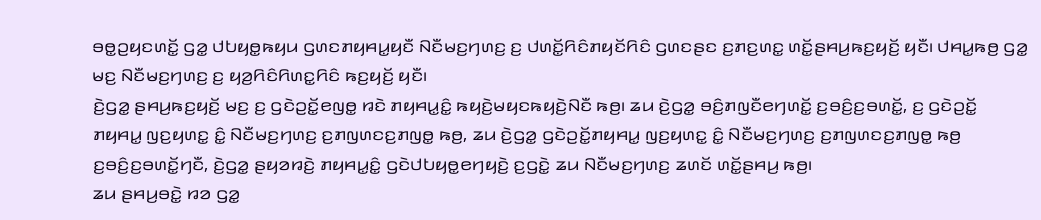ꤋꤥ꤭ꤑꤟꤢꤛꤢꤩ꤭ ꤞꤤ꤭ ꤓꤝꤟꤥ꤭ꤒꤟꤣ ꤞꤛꤢꤊꤟꤌꤣ꤭ꤟꤢꤪ ꤡꤢꤪꤗꤢ꤬ꤚꤛꤢ꤬ ꤢ꤬ ꤓꤛꤢꤩ꤭ꤖꤢꤨꤊꤟꤢꤩꤖꤢꤨ ꤞꤛꤢꤔꤢ ꤢ꤬ꤊꤢ꤬ꤛꤢ꤭ ꤛꤢꤩ꤭ꤔꤌꤣ꤬ꤒꤢ꤬ꤟꤢꤩ꤬ ꤟꤢꤪ꤯ ꤓꤌꤣ꤭ꤒꤥ꤬ ꤞꤤ꤭ ꤗꤢ꤬ ꤡꤢꤪꤗꤢ꤬ꤚꤛꤢ꤬ ꤢ꤬ ꤟꤤ꤬ꤖꤢꤨꤖꤛꤢ꤭ꤖꤢꤨ ꤒꤢ꤬ꤟꤢꤩ꤬ ꤟꤢꤪ꤯
ꤢꤧ꤬ꤞꤤ꤭ ꤔꤌꤣ꤬ꤒꤢ꤬ꤟꤢꤩ꤬ ꤗꤢ꤬ ꤢ꤬ ꤞꤢꤧꤑꤢꤩ꤭ꤕꤜꤥ꤭ ꤙꤢꤧ ꤊꤟꤌꤣ꤭ꤢꤨ꤭ ꤒꤟꤢꤧ꤬ꤗꤟꤢꤒꤟꤢꤧ꤬ꤡꤢꤪ ꤒꤥ꤬꤯ ꤘꤣ ꤢꤧ꤬ꤞꤤ꤭ ꤋꤢꤨ꤬ꤊꤜꤢꤪꤕꤚꤛꤢꤩ꤭ ꤢ꤬ꤋꤢꤨ꤬ꤢ꤬ꤋꤛꤢꤩ꤭, ꤢ꤬ ꤞꤢꤧꤑꤢꤩ꤭ ꤊꤟꤌꤣ꤭ ꤜꤢ꤬ꤟꤛꤢ꤭ ꤢꤨ꤭ ꤡꤢꤪꤗꤢ꤬ꤚꤛꤢ꤬ ꤢ꤬ꤊꤜꤛꤢꤢ꤬ꤊꤜꤥ꤭ ꤒꤥ꤬, ꤘꤣ ꤢꤧ꤬ꤞꤤ꤭ ꤞꤢꤧꤑꤢꤩ꤭ꤊꤟꤌꤣ꤭ ꤜꤢ꤬ꤟꤛꤢ꤭ ꤢꤨ꤭ ꤡꤢꤪꤗꤢ꤬ꤚꤛꤢ꤬ ꤢ꤬ꤊꤜꤛꤢꤢ꤬ꤊꤜꤥ꤭ ꤒꤥ꤬ ꤢ꤬ꤋꤢꤨ꤬ꤢ꤬ꤋꤛꤢꤩ꤭ꤚꤢꤪ, ꤢꤧ꤬ꤞꤤ꤭ ꤔꤟꤤꤙꤢꤧ꤬ ꤊꤟꤌꤣ꤭ꤢꤨ꤭ ꤞꤢꤧꤓꤝꤟꤥ꤭ꤕꤚꤟꤢꤧ꤬ ꤢ꤬ꤞꤢꤧ꤭ ꤘꤣ ꤡꤢꤪꤗꤢ꤬ꤚꤛꤢ꤬ ꤘꤛꤢꤩ ꤛꤢꤩ꤭ꤔꤌꤣ꤬ ꤒꤥ꤬꤯
ꤘꤣ ꤔꤌꤣ꤬ꤋꤢꤧ꤭ ꤙꤤ ꤞꤤ꤭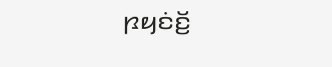ꤐꤟꤢꤦꤢꤩ꤬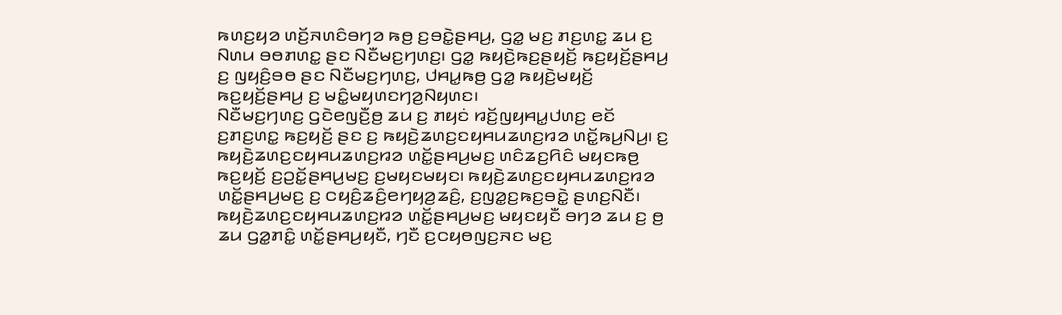ꤒꤛꤢ꤬ꤟꤤ ꤛꤢꤩ꤬ꤏꤛꤢꤨꤋꤚꤤ ꤒꤥ꤬ ꤢ꤬ꤋꤢꤧ꤭ꤔꤌꤣ꤬, ꤞꤤ꤭ ꤗꤢ꤬ ꤊꤢ꤬ꤛꤢ꤭ ꤘꤣ ꤢ꤬ ꤡꤛꤣ ꤋꤥꤊꤛꤢ꤭ ꤔꤢ ꤡꤢꤪꤗꤢ꤬ꤚꤛꤢ꤬꤯ ꤞꤤ꤭ ꤒꤟꤢꤧ꤬ꤒꤢ꤬ꤔꤟꤢꤩ꤬ ꤒꤢ꤬ꤟꤢꤩ꤬ꤔꤌꤣ꤬ ꤢ꤬ ꤜꤟꤢꤨ꤬ꤋꤥ ꤔꤢ ꤡꤢꤪꤗꤢ꤬ꤚꤛꤢ꤬, ꤓꤌꤣ꤭ꤒꤥ꤬ ꤞꤤ꤭ ꤒꤟꤢꤧ꤬ꤗꤟꤢꤩ꤬ ꤒꤢ꤬ꤟꤢꤩ꤬ꤔꤌꤣ꤬ ꤢ꤬ ꤗꤢꤨ꤭ꤗꤟꤛꤢꤚꤤ꤬ꤡꤟꤛꤢ꤯
ꤡꤢꤪꤗꤢ꤬ꤚꤛꤢ꤬ ꤞꤢꤧꤕꤜꤢꤪ꤬ꤥ꤬ ꤘꤣ ꤢ꤬ ꤊꤟꤢꤦ ꤙꤢꤩ꤬ꤜꤟꤌꤣ꤭ꤓꤛꤢ꤬ ꤕꤢꤩ ꤢ꤬ꤊꤢ꤬ꤛꤢ꤭ ꤒꤢ꤬ꤟꤢꤩ꤬ ꤔꤢ ꤢ꤬ ꤒꤟꤢꤧ꤬ꤘꤛꤢ꤬ꤢꤟꤌꤣꤘꤛꤢ꤬ꤙꤤ ꤛꤢꤩ꤭ꤒꤣ꤬ꤡꤣ꤬꤯ ꤢ꤬ ꤒꤟꤢꤧ꤬ꤘꤛꤢ꤬ꤢꤟꤌꤣꤘꤛꤢ꤬ꤙꤤ ꤛꤢꤩ꤭ꤔꤌꤣ꤬ꤗꤢ꤬ ꤛꤢꤨꤘꤢ꤬ꤖꤢꤨ ꤗꤟꤢꤒꤥ꤬ ꤒꤢ꤬ꤟꤢꤩ꤬ ꤢ꤬ꤑꤢꤩ꤭ꤔꤌꤣ꤬ꤗꤢ꤬ ꤢ꤬ꤗꤟꤢꤗꤟꤢ꤯ ꤒꤟꤢꤧ꤬ꤘꤛꤢ꤬ꤢꤟꤌꤣꤘꤛꤢ꤬ꤙꤤ ꤛꤢꤩ꤭ꤔꤌꤣ꤬ꤗꤢ꤬ ꤢ꤬ ꤍꤟꤢꤨ꤬ꤘꤢꤨ꤬ꤕꤚꤟꤤ꤬ꤘꤢꤨ꤬, ꤢ꤬ꤜꤤ꤭ꤢ꤬ꤒꤢ꤬ꤋꤢꤧ꤭ ꤔꤛꤢ꤬ꤡꤢꤪ꤯ ꤒꤟꤢꤧ꤬ꤘꤛꤢ꤬ꤢꤟꤌꤣꤘꤛꤢ꤬ꤙꤤ ꤛꤢꤩ꤭ꤔꤌꤣ꤬ꤗꤢ꤬ ꤗꤟꤢꤟꤢꤪ ꤋꤚꤤ ꤘꤣ ꤢ꤬ ꤥ꤬ ꤘꤣ ꤞꤤ꤭ꤊꤢꤨ꤭ ꤛꤢꤩ꤭ꤔꤌꤣ꤬ꤟꤢꤪ, ꤚꤢꤪ ꤢ꤬ꤍꤟꤥꤜꤢ꤬ꤏꤢ ꤗꤢ꤬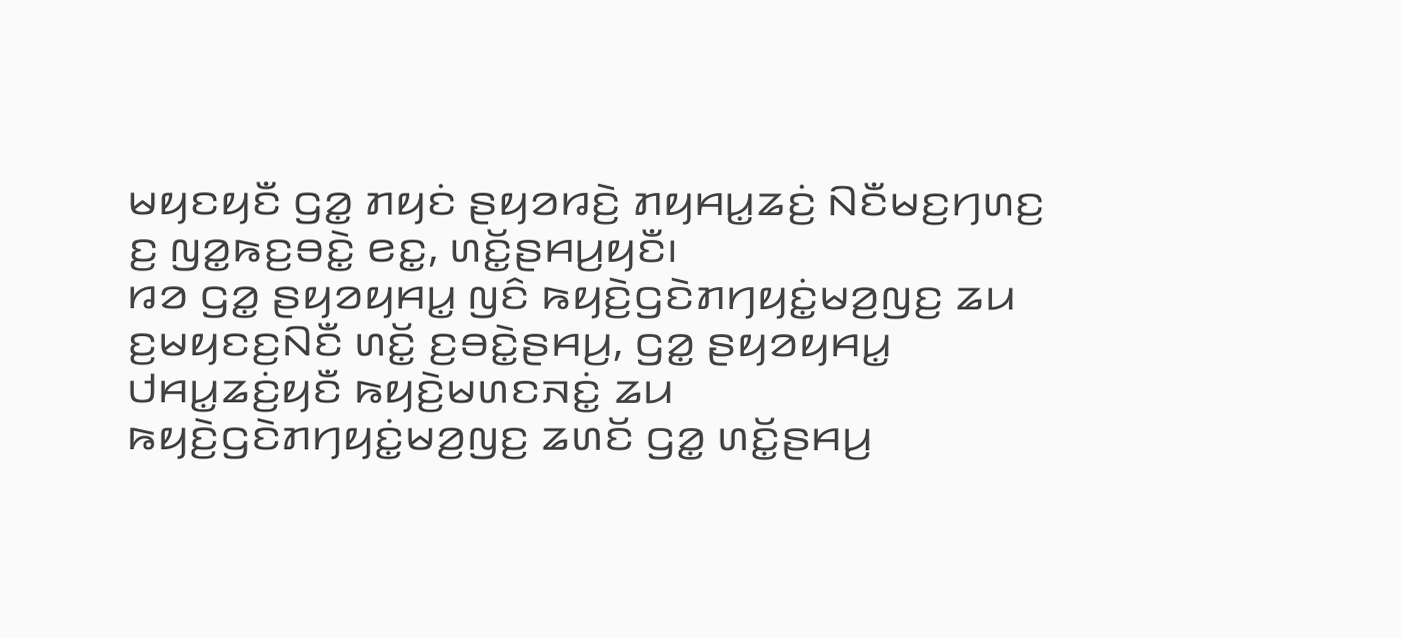ꤗꤟꤢꤟꤢꤪ ꤞꤤ꤭ ꤊꤟꤢꤦ ꤔꤟꤤꤙꤢꤧ꤬ ꤊꤟꤌꤣ꤭ꤘꤢꤦ꤬ ꤡꤢꤪꤗꤢ꤬ꤚꤛꤢ꤬ ꤢ꤬ ꤜꤤ꤭ꤒꤢ꤬ꤋꤢꤧ꤭ ꤕꤢ꤭, ꤛꤢꤩ꤭ꤔꤌꤣ꤬ꤟꤢꤪ꤯
ꤙꤤ ꤞꤤ꤭ ꤔꤟꤤꤟꤌꤣ꤭ ꤜꤢꤨ ꤒꤟꤢꤧ꤬ꤞꤢꤧꤊꤚꤟꤢꤦ꤭ꤗꤤ꤬ꤜꤢ꤬ ꤘꤣ ꤢ꤬ꤗꤟꤢꤢ꤬ꤡꤢꤪ ꤛꤢꤩ꤭ ꤢ꤬ꤋꤢꤧ꤭ꤔꤌꤣ꤬, ꤞꤤ꤭ ꤔꤟꤤꤟꤌꤣ꤭ ꤓꤌꤣ꤭ꤘꤢꤦ꤬ꤟꤢꤪ ꤒꤟꤢꤧ꤬ꤗꤛꤢꤏꤢꤦ꤭ ꤘꤣ ꤒꤟꤢꤧ꤬ꤞꤢꤧꤊꤚꤟꤢꤦ꤭ꤗꤤ꤬ꤜꤢ꤬ ꤘꤛꤢꤩ ꤞꤤ꤭ ꤛꤢꤩ꤭ꤔꤌꤣ꤬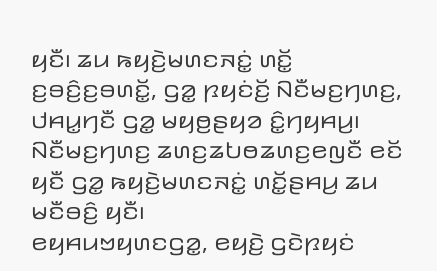ꤟꤢꤪ꤯ ꤘꤣ ꤒꤟꤢꤧ꤬ꤗꤛꤢꤏꤢꤦ꤭ ꤛꤢꤩ꤭ ꤢ꤬ꤋꤢꤨ꤬ꤢ꤬ꤋꤛꤢꤩ꤭, ꤞꤤ꤭ ꤐꤟꤢꤦꤢꤩ꤬ ꤡꤢꤪꤗꤢ꤬ꤚꤛꤢ꤬, ꤓꤌꤣ꤭ꤚꤢꤪ ꤞꤤ꤭ ꤗꤟꤥ꤬ꤔꤟꤤ ꤢꤨ꤭ꤚꤟꤌꤣ꤬꤯ ꤡꤢꤪꤗꤢ꤬ꤚꤛꤢ꤬ ꤘꤛꤢ꤬ꤘꤝꤥꤘꤛꤢ꤬ꤕꤜꤢꤪ ꤕꤢꤩ ꤟꤢꤪ ꤞꤤ꤭ ꤒꤟꤢꤧ꤬ꤗꤛꤢꤏꤢꤦ꤭ ꤛꤢꤩ꤭ꤔꤌꤣ꤬ ꤘꤣ ꤗꤢꤪꤋꤢꤨ꤬ ꤟꤢꤪ꤯
ꤕꤟꤌꤣꤠꤟꤛꤢꤞꤤ꤭, ꤕꤟꤢꤧ꤬ ꤞꤢꤧꤐꤟꤢꤦ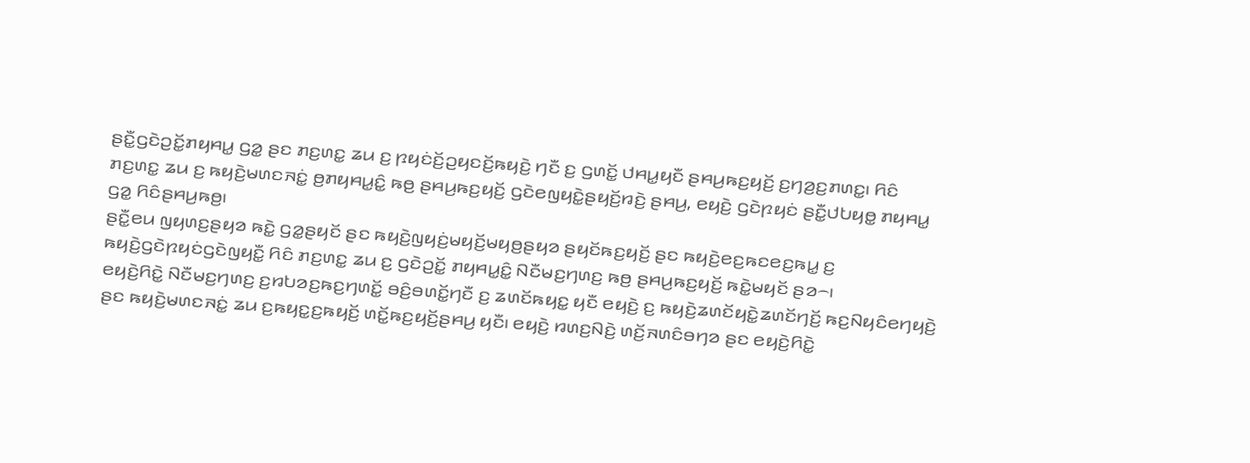ꤔꤢꤪ꤭ꤞꤢꤧꤑꤢꤩ꤭ꤊꤟꤌꤣ꤭ ꤞꤤ꤭ ꤔꤢ ꤊꤢ꤬ꤛꤢ꤭ ꤘꤣ ꤢ꤬ ꤐꤟꤢꤦꤢꤩ꤬ꤑꤟꤢꤢꤩ꤬ꤒꤟꤢꤧ꤬ ꤚꤢꤪ ꤢ꤬ ꤞꤛꤢꤩ꤭ ꤓꤌꤣ꤭ꤟꤢꤪ ꤔꤌꤣ꤬ꤒꤢ꤬ꤟꤢꤩ꤬ ꤢ꤬ꤚꤤ꤬ꤢ꤬ꤊꤛꤢ꤭꤯ ꤖꤢꤨ ꤊꤢ꤬ꤛꤢ꤭ ꤘꤣ ꤢ꤬ ꤒꤟꤢꤧ꤬ꤗꤛꤢꤏꤢꤦ꤭ ꤥ꤬ꤊꤟꤌꤣ꤭ꤢꤨ꤭ ꤒꤥ꤬ ꤔꤌꤣ꤬ꤒꤢ꤬ꤟꤢꤩ꤬ ꤞꤢꤧꤕꤜꤟꤢꤧ꤭ꤔꤟꤢꤩ꤬ꤙꤢꤧ꤬ ꤔꤌꤣ꤬, ꤕꤟꤢꤧ꤬ ꤞꤢꤧꤐꤟꤢꤦ ꤔꤢꤪ꤭ꤓꤝꤟꤥ꤭ ꤊꤟꤌꤣ꤭ ꤞꤤ꤭ ꤖꤢꤨꤔꤌꤣ꤬ꤒꤥ꤬꤯
ꤔꤢꤪ꤭ꤕꤣ ꤜꤟꤛꤢ꤬ꤔꤟꤤ ꤒꤢꤧ꤭ ꤞꤤ꤭ꤔꤟꤢꤩ ꤔꤢ ꤒꤟꤢꤧ꤬ꤜꤟꤢꤦ꤬ꤗꤟꤢꤩ꤬ꤗꤟꤥ꤬ꤔꤟꤤ ꤔꤟꤢꤩꤒꤢ꤬ꤟꤢꤩ꤬ ꤔꤢ ꤒꤟꤢꤧ꤬ꤕꤢ꤬ꤒꤢꤕꤢ꤬ꤒꤣ꤭ ꤢ꤬ ꤒꤟꤢꤧ꤬ꤞꤢꤧꤐꤟꤢꤦꤞꤢꤧꤜꤟꤢꤪ꤭ ꤖꤢꤨ ꤊꤢ꤬ꤛꤢ꤭ ꤘꤣ ꤢ꤬ ꤞꤢꤧꤑꤢꤩ꤭ ꤊꤟꤌꤣ꤭ꤢꤨ꤭ ꤡꤢꤪꤗꤢ꤬ꤚꤛꤢ꤬ ꤒꤥ꤬ ꤔꤌꤣ꤬ꤒꤢ꤬ꤟꤢꤩ꤬ ꤒꤢꤧ꤭ꤗꤟꤢꤩ ꤔꤤ꤮꤯
ꤕꤟꤢꤧ꤬ꤖꤢꤧ꤭ ꤡꤢꤪꤗꤢ꤬ꤚꤛꤢ꤬ ꤢ꤬ꤙꤝꤤꤢ꤬ꤒꤢ꤬ꤚꤛꤢꤩ꤭ ꤋꤢꤨ꤬ꤋꤛꤢꤩ꤭ꤚꤢꤪ ꤢ꤬ ꤘꤛꤢꤩꤒꤟꤢ꤭ ꤟꤢꤪ ꤕꤟꤢꤧ꤬ ꤢ꤬ ꤒꤟꤢꤧ꤬ꤘꤛꤢꤩꤟꤢꤧ꤭ꤘꤛꤢꤩꤚꤢꤩ꤬ ꤒꤢ꤬ꤡꤟꤢꤨꤕꤚꤟꤢꤧ꤬ ꤔꤢ ꤒꤟꤢꤧ꤬ꤗꤛꤢꤏꤢꤦ꤭ ꤘꤣ ꤢ꤬ꤒꤟꤢ꤭ꤢ꤬ꤒꤟꤢꤩ꤬ ꤛꤢꤩ꤭ꤒꤢ꤬ꤟꤢꤩ꤬ꤔꤌꤣ꤬ ꤟꤢꤪ꤯ ꤕꤟꤢꤧ꤬ ꤙꤛꤢ꤬ꤡꤢꤧ꤬ ꤛꤢꤩ꤬ꤏꤛꤢꤨꤋꤚꤤ ꤔꤢ ꤕꤟꤢꤧ꤬ꤖꤢꤧ꤭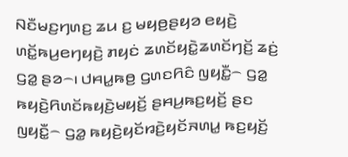ꤡꤢꤪꤗꤢ꤬ꤚꤛꤢ꤬ ꤘꤣ ꤢ꤬ ꤗꤟꤥ꤬ꤔꤟꤤ ꤕꤟꤢꤧ꤬ ꤛꤢꤩ꤭ꤒꤣ꤬ꤕꤚꤟꤢꤧ꤬ ꤊꤟꤢꤦ ꤘꤛꤢꤩꤟꤢꤧ꤭ꤘꤛꤢꤩꤚꤢꤩ꤬ ꤘꤢꤦ꤬ ꤞꤤ꤭ ꤔꤤ꤮꤯ ꤓꤌꤣ꤭ꤒꤥ꤬ ꤞꤛꤢꤖꤢꤨ ꤜꤟꤢꤪ꤭꤮ ꤞꤤ꤭ ꤒꤟꤢꤧ꤬ꤖꤛꤢꤩꤒꤟꤢꤧ꤬ꤗꤟꤢꤩ꤬ ꤔꤌꤣ꤬ꤒꤢ꤬ꤟꤢꤩ꤬ ꤔꤢ ꤜꤟꤢꤪ꤭꤮ ꤞꤤ꤭ ꤒꤟꤢꤧ꤬ꤟꤢꤩꤙꤢꤧ꤬ꤟꤢꤩꤏꤛꤣ꤭ ꤒꤢ꤬ꤟꤢꤩ꤬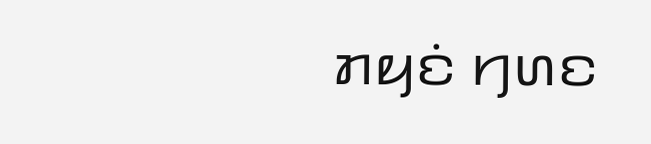ꤊꤟꤢꤦ ꤚꤛꤢ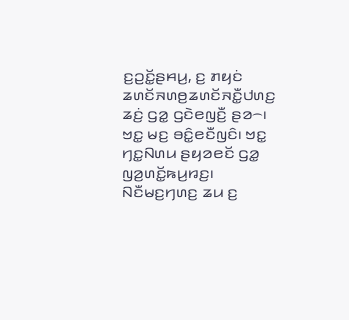ꤢ꤬ꤑꤢꤩ꤭ꤔꤌꤣ꤬, ꤢ꤬ ꤊꤟꤢꤦ ꤘꤛꤢꤩꤏꤛꤥ꤬ꤘꤛꤢꤩꤏꤢꤪ꤭ꤓꤛꤢ꤬ ꤘꤢꤦ꤬ ꤞꤤ꤭ ꤞꤢꤧꤕꤜꤢꤪ꤬ ꤔꤤ꤮꤯
ꤠꤢ꤭ ꤗꤢ꤬ ꤋꤢꤨ꤭ꤕꤢꤪꤜꤢꤨ꤯ ꤠꤢ꤭ ꤚꤢ꤭ꤡꤛꤣ ꤔꤟꤤꤕꤢꤩ ꤞꤤ꤭ ꤜꤤ꤬ꤛꤢꤩ꤭ꤒꤣ꤬ꤙꤢ꤬꤯ ꤡꤢꤪꤗꤢ꤬ꤚꤛꤢ꤬ ꤘꤣ ꤢ꤬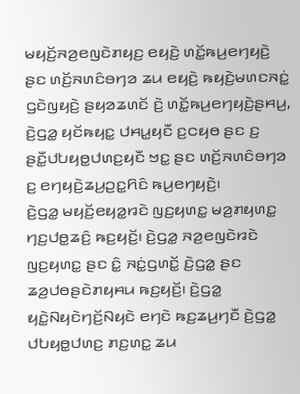ꤗꤟꤢꤩ꤬ꤏꤤ꤬ꤕꤜꤢꤧꤊꤟꤢ꤬ ꤕꤟꤢꤧ꤬ ꤛꤢꤩ꤭ꤒꤣ꤬ꤕꤚꤟꤢꤧ꤬ ꤔꤢ ꤛꤢꤩ꤬ꤏꤛꤢꤨꤋꤚꤤ ꤘꤣ ꤕꤟꤢꤧ꤬ ꤒꤟꤢꤧ꤬ꤗꤛꤢꤏꤢꤦ꤭ ꤞꤢꤧꤜꤟꤢꤧ꤬ ꤔꤟꤤꤘꤛꤢꤩ ꤢꤧ꤬ ꤛꤢꤩ꤭ꤒꤣ꤬ꤕꤚꤟꤢꤧ꤬ꤔꤌꤣ꤬, ꤢꤧ꤬ꤞꤤ꤭ ꤟꤢꤩꤒꤟꤢ꤭ ꤓꤌꤣ꤭ꤟꤢꤪ ꤢ꤬ꤍꤟꤥ ꤔꤢ ꤢ꤬ ꤔꤢꤪ꤭ꤓꤝꤟꤥ꤭ꤓꤛꤢ꤬ꤟꤢꤪ ꤠꤢ꤭ ꤔꤢ ꤛꤢꤩ꤬ꤏꤛꤢꤨꤋꤚꤤ ꤢ꤬ ꤕꤚꤟꤢꤧ꤬ꤘꤣ꤬ꤑꤢ꤭ꤖꤢꤨ ꤒꤣ꤬ꤕꤚꤟꤢꤧ꤬꤯
ꤢꤧ꤬ꤞꤤ꤭ ꤗꤟꤢꤩ꤬ꤕꤟꤤ꤭ꤙꤢꤧ ꤜꤢ꤬ꤟꤛꤢ꤭ ꤗꤤ꤬ꤊꤟꤛꤢ꤭ ꤚꤢ꤬ꤓꤥ꤭ꤘꤢꤨ꤬ ꤒꤢ꤬ꤟꤢꤩ꤬꤯ ꤢꤧ꤬ꤞꤤ꤭ ꤏꤤ꤬ꤕꤜꤢꤧꤙꤢꤧ ꤜꤢ꤬ꤟꤛꤢ꤭ ꤔꤢ ꤢꤨ꤭ ꤏꤢꤦ꤭ꤞꤛꤢꤩ꤭ ꤢꤧ꤬ꤞꤤ꤭ ꤔꤢ ꤘꤤ꤬ꤓꤥꤔꤢꤧꤊꤟꤌꤣ ꤒꤢ꤬ꤟꤢꤩ꤬꤯ ꤢꤧ꤬ꤞꤤ꤭ ꤟꤢꤧ꤭ꤡꤟꤢꤧꤚꤢꤩ꤬ꤡꤟꤢꤧ ꤕꤚꤢꤧ ꤒꤢ꤬ꤘꤣ꤬ꤚꤢꤪ ꤢꤧ꤬ꤞꤤ꤭ ꤓꤝꤟꤥ꤭ꤓꤛꤢ꤬ ꤊꤢ꤬ꤛꤢ꤭ ꤘꤣ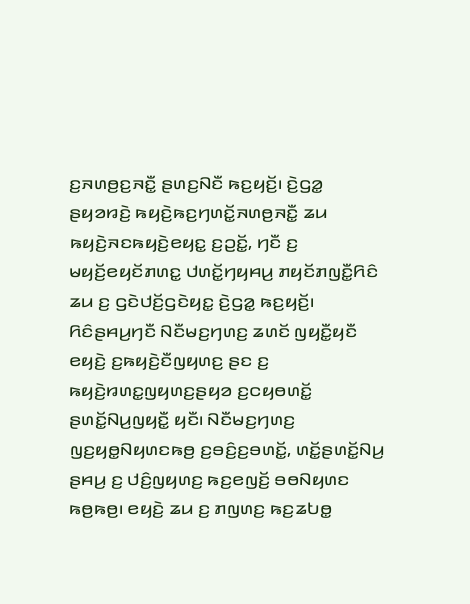ꤢ꤬ꤏꤛꤥ꤬ꤢ꤬ꤏꤢꤪ꤭ ꤔꤛꤢ꤬ꤡꤢꤪ ꤒꤢ꤬ꤟꤢꤩ꤬꤯ ꤢꤧ꤬ꤞꤤ꤭ ꤔꤟꤤꤙꤢꤧ꤬ ꤒꤟꤢꤧ꤬ꤒꤢ꤬ꤚꤛꤢꤩ꤭ꤏꤛꤥ꤬ꤏꤢꤪ꤭ ꤘꤣ ꤒꤟꤢꤧ꤬ꤏꤢꤒꤟꤢꤧ꤬ꤕꤟꤢ꤭ ꤢ꤬ꤑꤢꤩ꤭, ꤚꤢꤪ ꤢ꤬ ꤗꤟꤢꤩ꤬ꤕꤟꤢꤩꤊꤛꤢ꤭ ꤓꤛꤢꤩ꤭ꤚꤟꤌꤣ꤬ ꤊꤟꤢꤩꤊꤜꤢꤪ꤭ꤖꤢꤨ ꤘꤣ ꤢ꤬ ꤞꤢꤧꤓꤢꤩ꤬ꤞꤢꤧꤟꤢ꤭ ꤢꤧ꤬ꤞꤤ꤭ ꤒꤢ꤬ꤟꤢꤩ꤬꤯
ꤖꤢꤨꤔꤌꤣ꤬ꤚꤢꤪ ꤡꤢꤪꤗꤢ꤬ꤚꤛꤢ꤬ ꤘꤛꤢꤩ ꤜꤟꤢꤪ꤭ꤟꤢꤪ ꤕꤟꤢꤧ꤬ ꤢ꤬ꤒꤟꤢꤧ꤬ꤢꤪꤜꤟꤛꤢ꤬ ꤔꤢ ꤢ꤬ ꤒꤟꤢꤧ꤬ꤙꤛꤢ꤭ꤜꤟꤛꤢ꤬ꤔꤟꤤ ꤢ꤬ꤍꤟꤥꤛꤢꤩ꤭ ꤔꤛꤢꤩ꤭ꤡꤣ꤬ꤜꤟꤢꤪ꤭ ꤟꤢꤪ꤯ ꤡꤢꤪꤗꤢ꤬ꤚꤛꤢ꤬ ꤜꤢ꤬ꤟꤥ꤭ꤡꤟꤛꤢꤒꤥ꤬ ꤢ꤬ꤋꤢꤨ꤬ꤢ꤬ꤋꤛꤢꤩ꤭, ꤛꤢꤩ꤭ꤔꤛꤢꤩ꤭ꤡꤣ꤬ ꤔꤌꤣ꤬ ꤢ꤬ ꤓꤢꤨ꤬ꤜꤟꤛꤢ꤬ ꤒꤢ꤬ꤕꤜꤢꤩ꤬ ꤋꤥꤡꤟꤛꤢ ꤒꤥ꤬ꤒꤥ꤬꤯ ꤕꤟꤢꤧ꤬ ꤘꤣ ꤢ꤬ ꤊꤜꤛꤢ꤬ ꤒꤢ꤬ꤘꤝꤥ꤭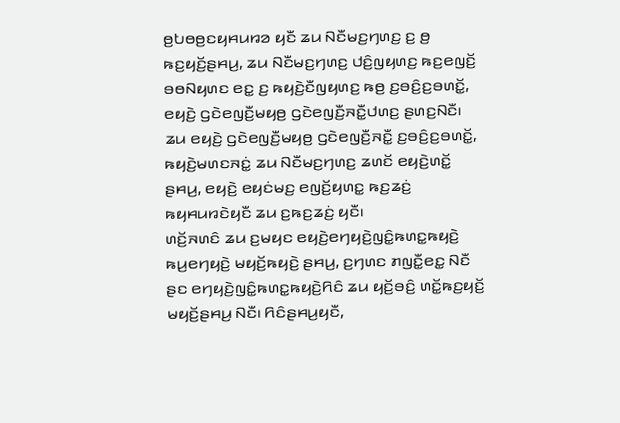ꤥ꤬ꤝꤥꤥ꤬ꤢꤟꤌꤣꤙꤤ ꤟꤢꤪ ꤘꤣ ꤡꤢꤪꤗꤢ꤬ꤚꤛꤢ꤬ ꤢ꤬ ꤥ꤬ ꤒꤢ꤬ꤟꤢꤩ꤬ꤔꤌꤣ꤬, ꤘꤣ ꤡꤢꤪꤗꤢ꤬ꤚꤛꤢ꤬ ꤓꤢꤨ꤬ꤜꤟꤛꤢ꤬ ꤒꤢ꤬ꤕꤜꤢꤩ꤬ ꤋꤥꤡꤟꤛꤢ ꤕꤢ꤭ ꤢ꤬ ꤒꤟꤢꤧ꤬ꤢꤪꤜꤟꤛꤢ꤬ ꤒꤥ꤬ ꤢ꤬ꤋꤢꤨ꤬ꤢ꤬ꤋꤛꤢꤩ꤭, ꤕꤟꤢꤧ꤬ ꤞꤢꤧꤕꤜꤢꤪ꤬ꤗꤟꤥ꤬ ꤞꤢꤧꤕꤜꤢꤪ꤬ꤏꤢꤪ꤭ꤓꤛꤢ꤬ ꤔꤛꤢ꤬ꤡꤢꤪ꤯ ꤘꤣ ꤕꤟꤢꤧ꤬ ꤞꤢꤧꤕꤜꤢꤪ꤬ꤗꤟꤥ꤬ ꤞꤢꤧꤕꤜꤢꤪ꤬ꤏꤢꤪ꤭ ꤢ꤬ꤋꤢꤨ꤬ꤢ꤬ꤋꤛꤢꤩ꤭, ꤒꤟꤢꤧ꤬ꤗꤛꤢꤏꤢꤦ꤭ ꤘꤣ ꤡꤢꤪꤗꤢ꤬ꤚꤛꤢ꤬ ꤘꤛꤢꤩ ꤕꤟꤢꤧ꤬ꤛꤢꤩ꤭ ꤔꤌꤣ꤬, ꤕꤟꤢꤧ꤬ ꤕꤟꤢꤦꤗꤢ꤬ ꤕꤜꤢꤩ꤬ꤟꤛꤢ꤭ ꤒꤢ꤬ꤘꤢꤦ꤬ ꤒꤟꤌꤣꤙꤢꤧꤟꤢꤪ ꤘꤣ ꤢ꤬ꤒꤢ꤬ꤘꤢꤦ꤬ ꤟꤢꤪ꤯
ꤛꤢꤩ꤬ꤏꤛꤢꤨ ꤘꤣ ꤢ꤬ꤗꤟꤢ ꤕꤟꤢꤧ꤬ꤕꤚꤟꤢꤧ꤬ꤜꤢꤨ꤭ꤒꤛꤢ꤭ꤒꤟꤢꤧ꤬ ꤒꤣ꤬ꤕꤚꤟꤢꤧ꤬ ꤗꤟꤢꤩ꤬ꤒꤟꤢꤧ꤬ ꤔꤌꤣ꤬, ꤢ꤬ꤚꤛꤢ ꤊꤜꤢꤪ꤭ꤕꤢ꤭ ꤡꤢꤪ ꤔꤢ ꤕꤚꤟꤢꤧ꤬ꤜꤢꤨ꤭ꤒꤛꤢ꤭ꤒꤟꤢꤧ꤬ꤖꤢꤨ ꤘꤣ ꤟꤢꤩ꤬ꤋꤢꤨ꤬ ꤛꤢꤩ꤭ꤒꤢ꤬ꤟꤢꤩ꤬ ꤗꤟꤢꤩ꤬ꤔꤌꤣ꤬ ꤡꤢꤪ꤯ ꤖꤢꤨꤔꤌꤣ꤬ꤟꤢꤪ,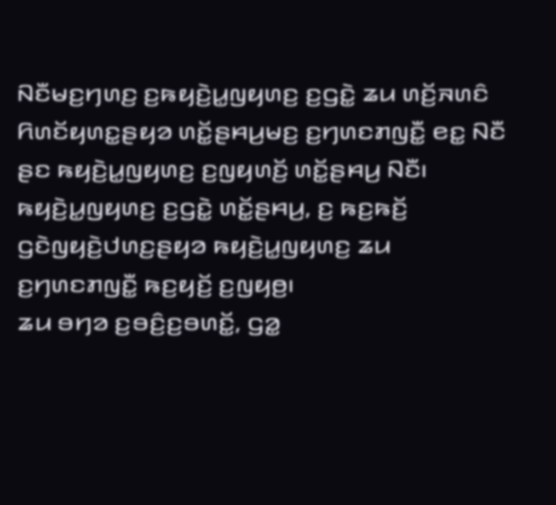ꤡꤢꤪꤗꤢ꤬ꤚꤛꤢ꤬ ꤢ꤬ꤒꤟꤢꤧ꤬ꤣ꤭ꤜꤟꤛꤢ꤬ ꤢ꤬ꤞꤢꤧ꤭ ꤘꤣ ꤛꤢꤩ꤬ꤏꤛꤢꤨ ꤖꤛꤢꤩꤟꤛꤢ꤭ꤔꤟꤤ ꤛꤢꤩ꤭ꤔꤌꤣ꤬ꤗꤢ꤬ ꤢ꤬ꤚꤛꤢꤊꤜꤢꤪ꤭ ꤕꤢ꤭ ꤡꤢꤪ ꤔꤢ ꤒꤟꤢꤧ꤬ꤣ꤭ꤜꤟꤛꤢ꤬ ꤢ꤬ꤜꤟꤛꤢꤩ꤬ ꤛꤢꤩ꤭ꤔꤌꤣ꤬ ꤡꤢꤪ꤯ ꤒꤟꤢꤧ꤬ꤣ꤭ꤜꤟꤛꤢ꤬ ꤢ꤬ꤞꤢꤧ꤭ ꤛꤢꤩ꤭ꤔꤌꤣ꤬, ꤢ꤬ ꤒꤢ꤬ꤒꤢꤩ꤬ ꤞꤢꤧꤜꤟꤢꤧ꤬ꤓꤛꤢ꤬ꤔꤟꤤ ꤒꤟꤢꤧ꤬ꤣ꤭ꤜꤟꤛꤢ꤬ ꤘꤣ ꤢ꤬ꤚꤛꤢꤊꤜꤢꤪ꤭ ꤒꤢ꤬ꤟꤢꤩ꤬ ꤢ꤬ꤜꤟꤥ꤬꤯
ꤘꤣ ꤋꤚꤤ ꤢ꤬ꤋꤢꤨ꤬ꤢ꤬ꤋꤛꤢꤩ꤭, ꤞꤤ꤭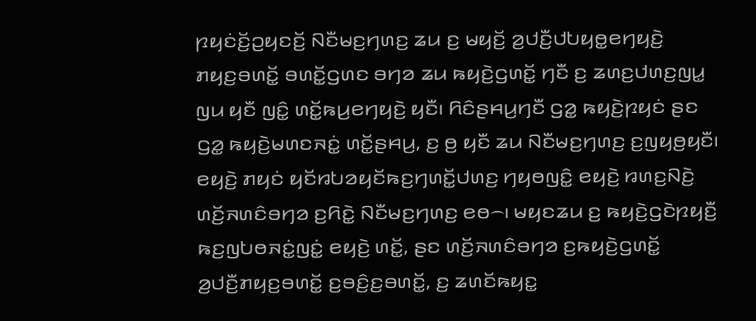ꤐꤟꤢꤦꤢꤩ꤬ꤑꤟꤢꤢꤩ꤬ ꤡꤢꤪꤗꤢ꤬ꤚꤛꤢ꤬ ꤘꤣ ꤢ꤬ ꤗꤟꤢꤩ꤬ ꤤ꤬ꤓꤢꤪ꤬ꤓꤝꤟꤥ꤭ꤕꤚꤟꤢꤧ꤬ ꤊꤟꤢ꤬ꤋꤛꤢꤩ꤭ ꤋꤛꤢꤩ꤭ꤞꤛꤢ ꤋꤚꤤ ꤘꤣ ꤒꤟꤢꤧ꤬ꤞꤛꤢꤩ꤭ ꤚꤢꤪ ꤢ꤬ ꤘꤛꤢ꤬ꤓꤛꤢ꤬ꤜꤣ꤭ ꤜꤣ ꤟꤢꤪ ꤜꤢꤨ꤭ ꤛꤢꤩ꤭ꤒꤣ꤬ꤕꤚꤟꤢꤧ꤬ ꤟꤢꤪ꤯ ꤖꤢꤨꤔꤌꤣ꤬ꤚꤢꤪ ꤞꤤ꤭ ꤒꤟꤢꤧ꤬ꤐꤟꤢꤦ ꤔꤢ ꤞꤤ꤭ ꤒꤟꤢꤧ꤬ꤗꤛꤢꤏꤢꤦ꤭ ꤛꤢꤩ꤭ꤔꤌꤣ꤬, ꤢ꤬ ꤥ꤬ ꤟꤢꤪ ꤘꤣ ꤡꤢꤪꤗꤢ꤬ꤚꤛꤢ꤬ ꤢ꤬ꤜꤟꤥ꤬ꤟꤢꤪ꤯
ꤕꤟꤢꤧ꤬ ꤊꤟꤢꤦ ꤟꤢꤩꤙꤝꤤꤟꤢꤩꤒꤢ꤬ꤚꤛꤢꤩ꤭ꤓꤛꤢ꤬ ꤚꤟꤥꤜꤢꤨ꤭ ꤕꤟꤢꤧ꤬ ꤙꤛꤢ꤬ꤡꤢꤧ꤬ ꤛꤢꤩ꤬ꤏꤛꤢꤨꤋꤚꤤ ꤢ꤬ꤖꤢꤧ꤭ ꤡꤢꤪꤗꤢ꤬ꤚꤛꤢ꤬ ꤕꤥ꤮꤯ ꤗꤟꤢꤘꤣ ꤢ꤬ ꤒꤟꤢꤧ꤬ꤞꤢꤧꤐꤟꤢꤪ꤬ ꤒꤢ꤬ꤜꤝꤥꤏꤢꤦ꤭ꤜꤢꤦ꤭ ꤕꤟꤢꤧ꤬ ꤛꤢꤩ꤭, ꤔꤢ ꤛꤢꤩ꤬ꤏꤛꤢꤨꤋꤚꤤ ꤢ꤬ꤒꤟꤢꤧ꤬ꤞꤛꤢꤩ꤭ ꤤ꤬ꤓꤢꤪ꤬ꤊꤟꤢ꤬ꤋꤛꤢꤩ꤭ ꤢ꤬ꤋꤢꤨ꤬ꤢ꤬ꤋꤛꤢꤩ꤭, ꤢ꤬ ꤘꤛꤢꤩꤒꤟꤢ꤭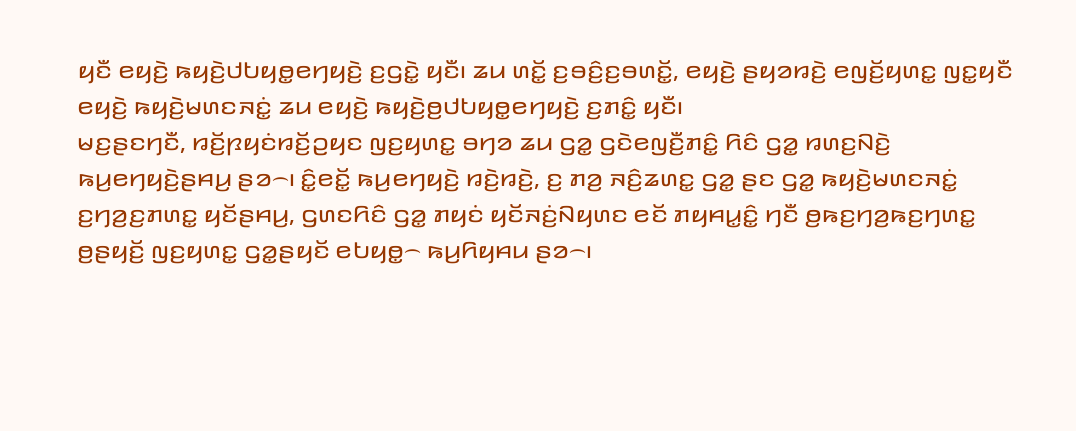ꤟꤢꤪ ꤕꤟꤢꤧ꤬ ꤒꤟꤢꤧ꤬ꤓꤝꤟꤥ꤭ꤕꤚꤟꤢꤧ꤬ ꤢ꤬ꤞꤢꤧ꤭ ꤟꤢꤪ꤯ ꤘꤣ ꤛꤢꤩ꤭ ꤢ꤬ꤋꤢꤨ꤬ꤢ꤬ꤋꤛꤢꤩ꤭, ꤕꤟꤢꤧ꤬ ꤔꤟꤤꤙꤢꤧ꤬ ꤕꤜꤢꤩ꤬ꤟꤛꤢ꤭ ꤜꤢ꤭ꤟꤢꤪ ꤕꤟꤢꤧ꤬ ꤒꤟꤢꤧ꤬ꤗꤛꤢꤏꤢꤦ꤭ ꤘꤣ ꤕꤟꤢꤧ꤬ ꤒꤟꤢꤧ꤬ꤥ꤬ꤓꤝꤟꤥ꤭ꤕꤚꤟꤢꤧ꤬ ꤢ꤬ꤊꤢꤨ꤭ ꤟꤢꤪ꤯
ꤗꤢ꤬ꤔꤢꤚꤢꤪ, ꤙꤢꤩ꤬ꤐꤟꤢꤦꤙꤢꤩ꤬ꤑꤟꤢ ꤜꤢ꤬ꤟꤛꤢ꤭ ꤋꤚꤤ ꤘꤣ ꤞꤤ꤭ ꤞꤢꤧꤕꤜꤢꤪ꤬ꤊꤢꤨ꤭ ꤖꤢꤨ ꤞꤤ꤭ ꤙꤛꤢ꤬ꤡꤢꤧ꤬ ꤒꤣ꤬ꤕꤚꤟꤢꤧ꤬ꤔꤌꤣ꤬ ꤔꤤ꤮꤯ ꤢꤨ꤭ꤕꤢꤩ꤭ ꤒꤣ꤬ꤕꤚꤟꤢꤧ꤬ ꤙꤢꤧ꤬ꤙꤢꤧ꤬, ꤢ꤬ ꤊꤤ꤬ ꤏꤢꤨ꤬ꤘꤛꤢ꤭ ꤞꤤ꤭ ꤔꤢ ꤞꤤ꤭ ꤒꤟꤢꤧ꤬ꤗꤛꤢꤏꤢꤦ꤭ ꤢ꤬ꤚꤤ꤬ꤢ꤬ꤊꤛꤢ꤭ ꤟꤢꤩꤔꤌꤣ꤬, ꤞꤛꤢꤖꤢꤨ ꤞꤤ꤭ ꤊꤟꤢꤦ ꤟꤢꤩꤏꤢꤦ꤬ꤡꤟꤛꤢ ꤕꤢꤩ ꤊꤟꤌꤣ꤭ꤢꤨ꤭ ꤚꤢꤪ ꤥ꤬ꤒꤢ꤬ꤚꤤ꤬ꤒꤢ꤬ꤚꤛꤢ꤭ ꤥ꤬ꤔꤟꤢꤩ꤬ ꤜꤢ꤬ꤟꤛꤢ꤭ ꤞꤤ꤭ꤔꤟꤢꤩ ꤕꤝꤟꤥ꤭꤮ ꤒꤣ꤬ꤖꤟꤌꤣ ꤔꤤ꤮꤯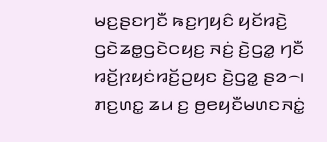ꤗꤢ꤬ꤔꤢꤚꤢꤪ ꤒꤢ꤬ꤚꤟꤢꤨ ꤟꤢꤩꤙꤢꤧ꤬ ꤞꤢꤧꤘꤥ꤭ꤞꤢꤧꤍꤟꤢ꤬ ꤏꤢꤦ꤬ ꤢꤧ꤬ꤞꤤ꤭ ꤚꤢꤪ ꤙꤢꤩ꤬ꤐꤟꤢꤦꤙꤢꤩ꤬ꤑꤟꤢ ꤢꤧ꤬ꤞꤤ꤭ ꤔꤤ꤮꤯
ꤊꤢ꤬ꤛꤢ꤭ ꤘꤣ ꤢ꤬ ꤥ꤬ꤕꤟꤢꤪꤗꤛꤢꤏꤢꤦ꤭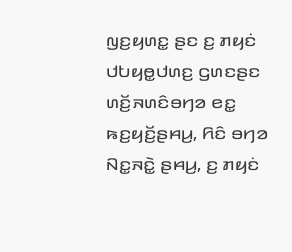ꤜꤢ꤬ꤟꤛꤢ꤭ ꤔꤢ ꤢ꤬ ꤊꤟꤢꤦ ꤓꤝꤟꤥ꤭ꤓꤛꤢ꤬ ꤞꤛꤢꤔꤢ ꤛꤢꤩ꤬ꤏꤛꤢꤨꤋꤚꤤ ꤕꤢ꤭ ꤒꤢ꤬ꤟꤢꤩ꤬ꤔꤌꤣ꤬, ꤖꤢꤨ ꤋꤚꤤ ꤡꤢ꤭ꤏꤢꤧ꤭ ꤔꤌꤣ꤬, ꤢ꤬ ꤊꤟꤢꤦ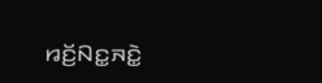ꤙꤢꤩ꤬ꤡꤢ꤭ꤏꤢꤧ꤭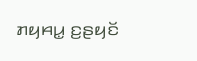ꤊꤟꤌꤣ꤭ ꤢ꤬ꤔꤟꤢꤩ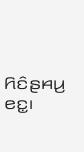ꤖꤢꤨꤔꤌꤣ꤬ ꤕꤢ꤭꤯